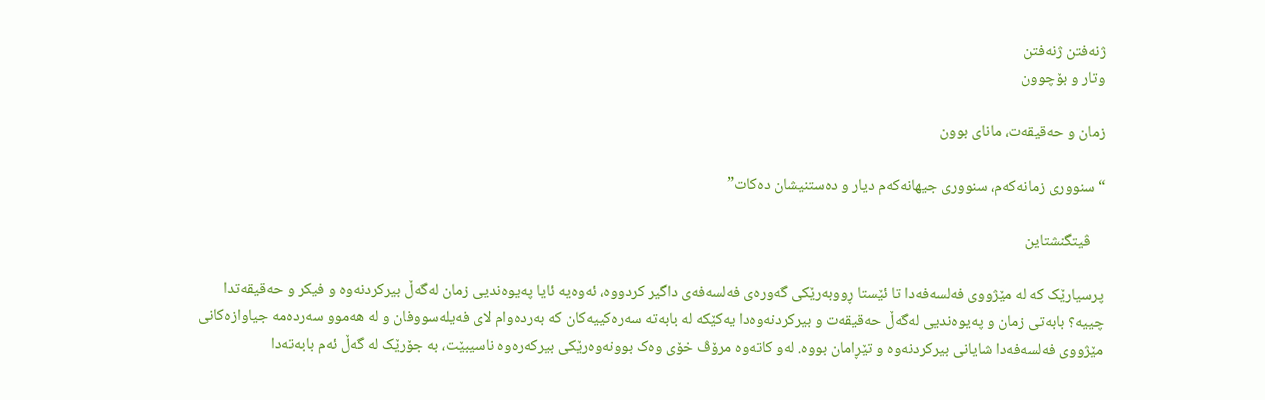ژنەفتن ژنەفتن
وتار و بۆچوون

زمان و حەقیقەت، مانای بوون

“سنووری زمانەکەم، سنووری جیهانەکەم دیار و دەستنیشان دەکات”

    ڤیتگنشتاین

پرسیارێک کە لە مێژووی فەلسەفەدا تا ئێستا ڕووبەرێکی گەورەی فەلسەفەی داگیر کردووە، ئەوەیە ئایا پەیوەندیی زمان لەگەڵ بیرکردنەوە و فیکر و حەقیقەتدا چییە؟ بابەتی زمان و پەیوەندیی لەگەڵ حەقیقەت و بیرکردنەوەدا یەکێکە لە بابەتە سەرەکییەکان کە بەردەوام لای فەیلەسووفان و لە هەموو سەردەمە جیاوازەکانی مێژووی فەلسەفەدا شایانی بیرکردنەوە و تێڕامان بووە. لەو کاتەوە مرۆڤ خۆی وەک بوونەوەرێکی بیرکەرەوە ناسیبێت، بە جۆرێک لە گەڵ ئەم بابەتەدا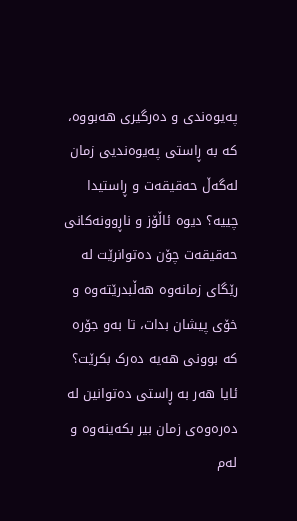پەیوەندی و دەرگیری هەبووە، کە بە ڕاستی پەیوەندیی زمان لەگەڵ حەقیقەت و ڕاستیدا چییە؟ دیوە ئاڵۆز و ناڕوونەکانی حەقیقەت چۆن دەتوانرێت لە رێگای زمانەوە هەڵبدرێتەوە و خۆی پیشان بدات، تا بەو جۆرە کە بوونی هەیە دەرک بکرێت؟ ئایا هەر بە ڕاستی دەتوانین لە دەرەوەی زمان بیر بکەینەوە و لەم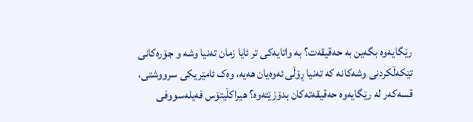رێگایەوە بگەین بە حەقیقەت؟ بە واتایەکی تر ئایا زمان تەنیا وشە و جۆرەکانی تێکەڵکردنی وشەکانە کە تەنیا ڕۆڵی ئەوەیان هەیە، وەک ئامێریکی سرووشتی، قسەکەر لە رێگایەوە حەقیقەتەکان بدۆزێتەوە؟ هیراکڵیتۆس فەیلەسووفی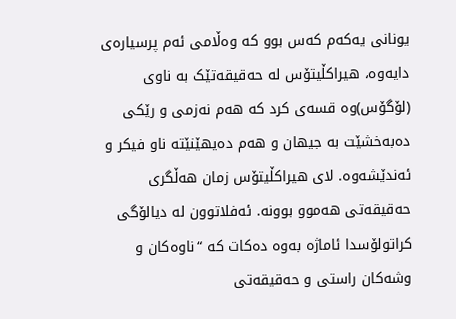یونانی یەکەم کەس بوو کە وەڵامی ئەم پرسیارەی دایەوە، هیراکڵیتۆس لە حەقیقەتێک بە ناوی (لۆگۆس)وە قسەی کرد کە هەم نەزمی و رێکی دەبەخشێت بە جیهان و هەم دەیهێنێتە ناو فیکر و ئەندێشەوە. لای هیراکڵیتۆس زمان هەڵگری حەقیقەتی هەموو بوونە. ئەفلاتوون لە دیالۆگی کراتولۆسدا ئاماژە بەوە دەکات کە “ناوەکان و وشەکان راستی و حەقیقەتی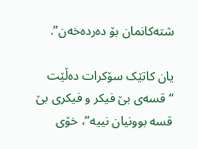شتەکانمان بۆ دەردەخەن”.

یان کاتێک سۆکرات دەڵێت “قسەی بێ فیکر و فیکری بێ قسە بوونیان نییە”، خۆی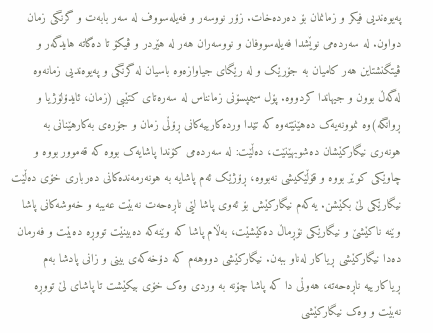پەیوەندیی فیکر و زمانمان بۆ دەردەخات. زۆر نووسەر و فەیلەسووف لە سەر بابەت و گرنگی زمان دواون. لە سەردەمی نوێشدا فەیلەسووفان و نووسەران هەر لە هێردر و ڤیکۆ تا دەگاتە هایدگەر و ڤیتگنشتاین هەر کامیان بە جۆرێک و لە رێگای جیاوازەوە باسیان لە گرنگی و پەیوەندیی زمانەوە لەگەڵ بوون و جیهاندا کردووە. پۆل سیمپسۆنی زمانناس لە سەرەتای کتێبی (زمان، ئایدۆلۆژیا و ڕوانگە)وە نموونەیەک دەهێنێتەوە کە تێدا وردەکارییەکانی ڕۆڵی زمان و جۆرەی بەکارهێنانی بە هونەری نیگارکێشان دەشوبهێنێت، دەڵێت: لە سەردەمی کۆندا پاشایەک بووە کە قەموور بووە و چاوێکی کوێر بووە و قۆڵێکیشی نەبووە، ڕۆژێک ئەم پاشایە بە هونەرمەندەکانی دەرباری خۆی دەڵێت نیگارێکی لێ بکێشن. یەکەم نیگارکێش بۆ ئەوی پاشا لێی ناڕەحەت نەبێت عەیبە و خەوشەکانی پاشا وێنە ناکێشێ و نیگارێکی نۆڕماڵ دەکێشێت، بەڵام پاشا کە وێنەکە دەبینێت تووڕە دەبێت و فەرمان دەدا نیگارکێشی ڕیاکار لەناو ببەن. نیگارکێشی دووهەم کە دۆخەکەی بینی و زانی پادشا بەم ڕیاکارییە ناڕەحەتە، هەوڵی دا کە پاشا چۆنە بە وردی وەک خۆی بیکێشت تا پاشای لێ تووڕە نەبێت و وەک نیگارکێشی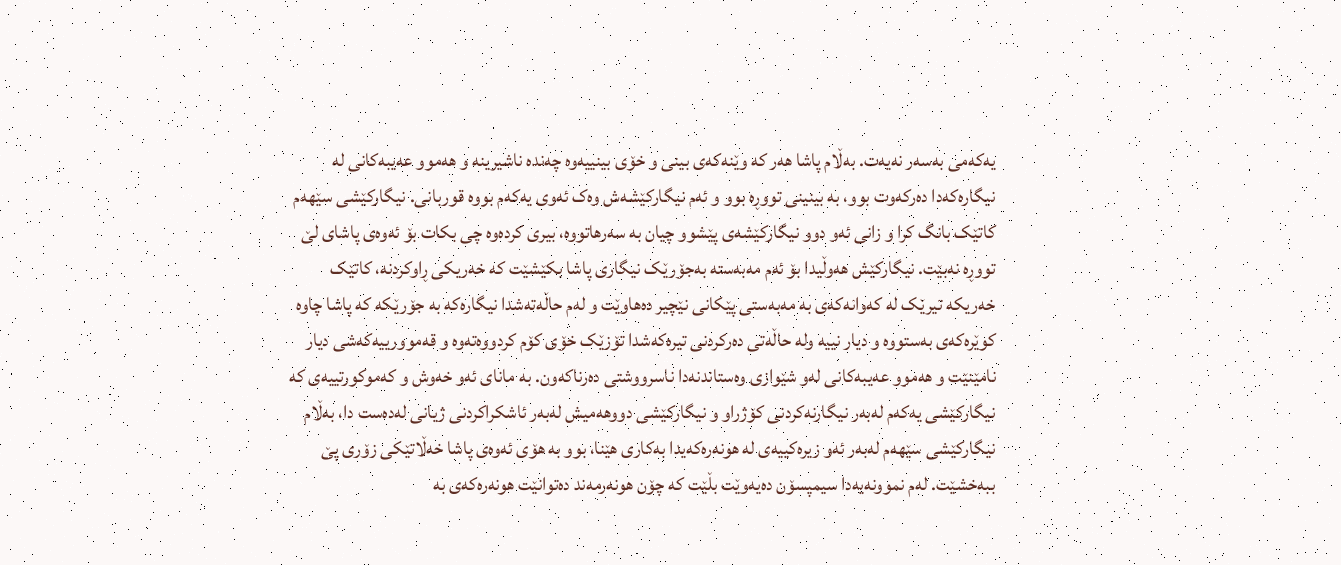یەکەمی بەسەر نەیەت. بەڵام پاشا هەر کە وێنەکەی بینی و خۆی بینییەوە چەندە ناشیرینە و هەموو عەیبەکانی لە نیگارەکەدا دەرکەوت بوو، بە بینینی تووڕە بوو و ئەم نیگارکێشەش وەک ئەوی یەکەم بووە قوربانی. نیگارکێشی سێهەم کاتێک بانگ کرا و زانی ئەو دوو نیگارکێشەی پێشوو چیان بە سەرهاتووە، بیری کردەوە چی بکات بۆ ئەوەی پاشای لێ تووڕە نەبێت. نیگارکێش هەوڵیدا بۆ ئەم مەبەستە بەجۆرێک نیگاری پاشا بکێشێت کە خەریکی ڕاوکردنە، کاتێک خەریکە تیرێک لە کەوانەکەی بە مەبەستی پێکانی نێچیر دەهاوێت و لەم حاڵەتەشدا نیگارەکە بە جۆرێکە کە پاشا چاوە کوێرەکەی بەستووە و دیار نییە ولە حاڵەتی دەرکردنی تیرەکەشدا تۆزێک خۆی کۆم کردووەتەوە و قەموورییەکەشی دیار نامێنێت و هەموو عەیبەکانی لەو شێوازی وەستاندنەدا ناسرووشتی دەرناکەون. بە مانای ئەو خەوش و کەموکورتییەی کە نیگارکێشی یەکەم لەبەر نیگارنەکردنی کۆژراو و نیگارکێشی دووهەمیش لەبەر ئاشکراکردنی ژیانی لەدەست دا، بەڵام نیگارکێشی سێهەم لەبەر ئەو زیرەکییەی لە هونەرەکەیدا بەکاری هێنا، بوو بە هۆی ئەوەی پاشا خەڵاتێکی زۆری پێ ببەخشێت. لەم نموونەیەدا سیمپسۆن دەیەوێت بڵێت کە چۆن هونەرمەند دەتوانێت هونەرەکەی بە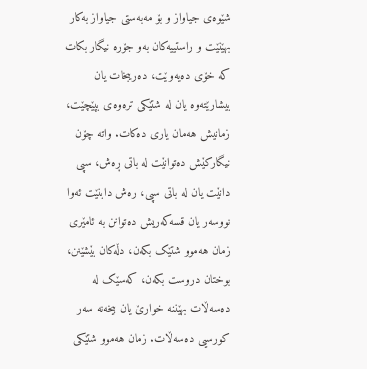شێوەی جیاواز و بۆ مەبەستی جیاواز بەکار بهێنێت و راستییەکان بەو جۆرە نیگار بکات کە خۆی دەیەوێت، دەریبخات یان بیشارێتەوە یان لە شتێکی ترەوەی بپێچێت، زمانیش هەمان یاری دەکات. واتە چۆن نیگارکێش دەتوانێت لە باتی ڕەش، سپی دانێت یان لە باتی سپی، رەش دابنێت ئەوا نووسەر یان قسەکەریش دەتوانن بە ئامێری زمان هەموو شتێک بکەن، دڵەکان بێشێنن، بوختان دروست بکەن، کەسێک لە دەسەڵات بهێننە خوارێ یان بیخەنە سەر کورسیی دەسەڵات. زمان هەموو شتێکی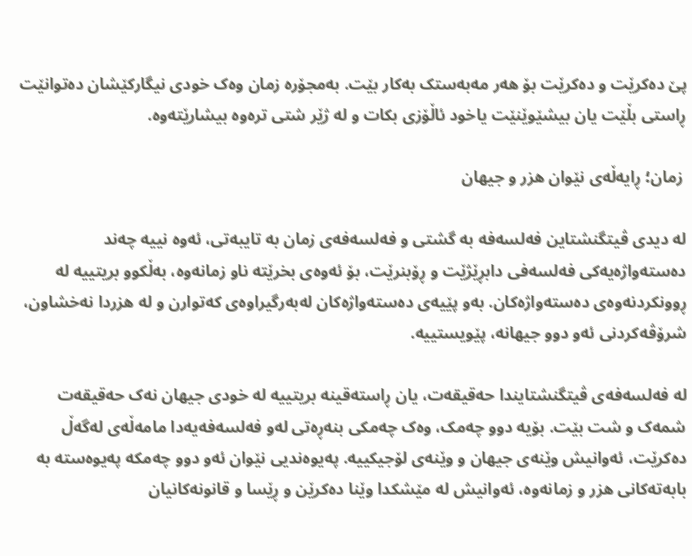پێ دەکرێت و دەکرێت بۆ هەر مەبەستک بەکار بێت. بەمجۆرە زمان وەک خودی نیگارکێشان دەتوانێت ڕاستی بڵێت یان بیشێوێنێت یاخود ئاڵۆزی بکات و لە ژێر شتی ترەوە بیشارێتەوە.

 زمان؛ ڕایەڵەی نێوان هزر و جیهان

لە دیدی ڤیتگنشتاین فەلسەفە بە گشتی و فەلسەفەی زمان بە تایبەتی، ئەوە نییە چەند دەستەواژەیەکی فەلسەفی دابڕێژێت و ڕۆبنرێت، بۆ ئەوەی بخرێتە ناو زمانەوە، بەڵکوو بریتییە لە ڕوونکردنەوەی دەستەواژەکان. بەو پێیەی دەستەواژەکان لەبەرگیراوەی کەتوارن و لە هزردا نەخشاون، شرۆڤەکردنی ئەو دوو جیهانە، پێویستییە.

لە فەلسەفەی ڤیتگنشتایندا حەقیقەت، یان ڕاستەقینە بریتییە لە خودی جیهان نەک حەقیقەت شمەک و شت بێت. بۆیە دوو چەمک، وەک چەمکی بنەڕەتی لەو فەلسەفەیەدا مامەڵەی لەگەڵ دەکرێت، ئەوانیش وێنەی جیهان و وێنەی لۆجیکییە. پەیوەندیی نێوان ئەو دوو چەمکە پەیوەستە بە بابەتەکانی هزر و زمانەوە، ئەوانیش لە مێشکدا وێنا دەکرێن و ڕێسا و قانونەکانیان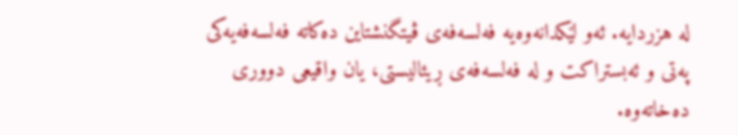لە هزردایە. ئەو لێکدانەوەیە فەلسەفەی ڤیتگنشتاین دەکاتە فەلسەفەیەکی پەتی و ئەبستراکت و لە فەلسەفەی ڕیئالیستی، یان واقیعی دووری دەخاتەوە.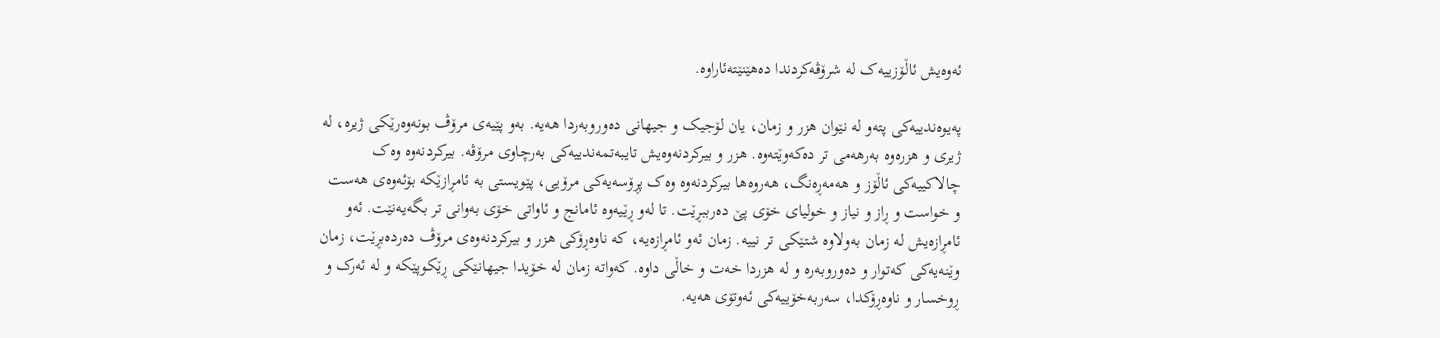ئەوەیش ئاڵۆزییەک لە شرۆڤەکردندا دەهێنێتەئاراوە.

پەیوەندییەکی پتەو لە نێوان هزر و زمان، یان لۆجیک و جیهانی دەوروبەردا هەیە. بەو پێیەی مرۆڤ بونەوەرێکی ژیرە، لە ژیری و هزرەوە بەرهەمی تر دەکەوێتەوە. هزر و بیرکردنەوەیش تایبەتمەندییەکی بەرچاوی مرۆڤە. بیرکردنەوە وەک چالاکییەکی ئاڵۆز و هەمەڕەنگ، هەروەها بیرکردنەوە وەک پڕۆسەیەکی مرۆیی، پێویستی بە ئامڕازێکە بۆئەوەی هەست و خواست و ڕاز و نیاز و خولیای خۆی پێ دەرببڕێت. تا لەو ڕێیەوە ئامانج و ئاواتی خۆی بەوانی تر بگەیەنێت. ئەو ئامڕازەیش لە زمان بەولاوە شتێکی تر نییە. زمان ئەو ئامڕازەیە، کە ناوەڕۆکی هزر و بیرکردنەوەی مرۆڤ دەردەبڕێت، زمان وێنەیەکی کەتوار و دەوروبەرە و لە هزردا خەت و خاڵی داوە. کەواتە زمان لە خۆیدا جیهانێکی ڕێکوپێکە و لە ئەرک و ڕوخسار و ناوەڕۆکدا، سەربەخۆییەکی ئەوتۆی هەیە.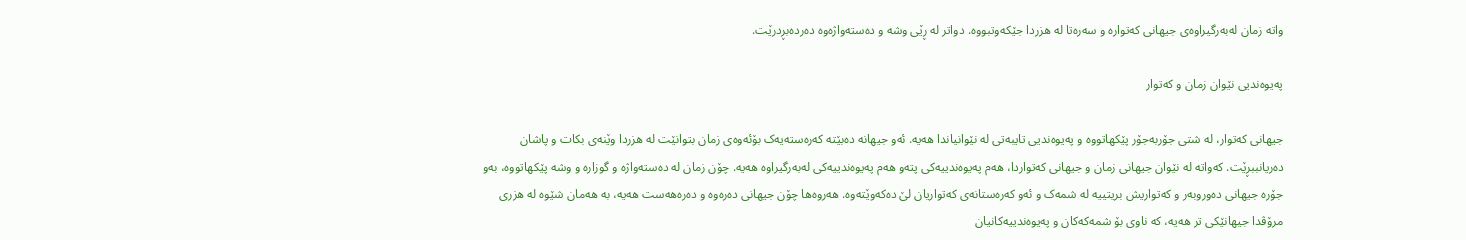واتە زمان لەبەرگیراوەی جیهانی کەتوارە و سەرەتا لە هزردا جێکەوتبووە. دواتر لە ڕێی وشە و دەستەواژەوە دەردەبڕدرێت.

پەیوەندیی نێوان زمان و کەتوار

جیهانی کەتوار، لە شتی جۆربەجۆر پێکهاتووە و پەیوەندیی تایبەتی لە نێوانیاندا هەیە. ئەو جیهانە دەبێتە کەرەستەیەک بۆئەوەی زمان بتوانێت لە هزردا وێنەی بکات و پاشان دەریانببڕێت. کەواتە لە نێوان جیهانی زمان و جیهانی کەتواردا، هەم پەیوەندییەکی پتەو هەم پەیوەندییەکی لەبەرگیراوە هەیە. چۆن زمان لە دەستەواژە و گوزارە و وشە پێکهاتووە، بەو جۆرە جیهانی دەوروبەر و کەتواریش بریتییە لە شمەک و ئەو کەرەستانەی کەتواریان لێ دەکەوێتەوە. هەروەها چۆن جیهانی دەرەوە و دەرەهەست هەیە، بە هەمان شێوە لە هزری مرۆڤدا جیهانێکی تر هەیە، کە ناوی بۆ شمەکەکان و پەیوەندییەکانیان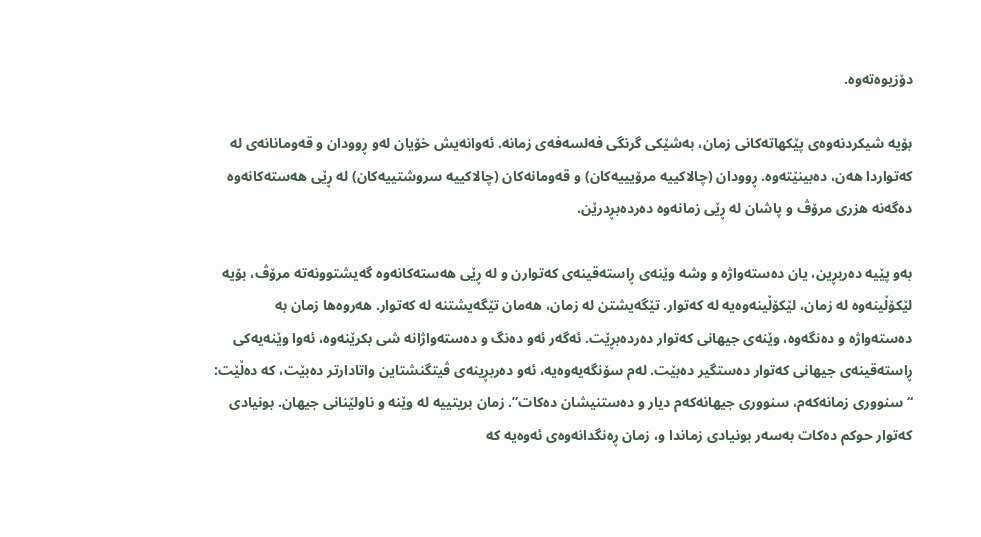دۆزیوەتەوە.

بۆیە شیکردنەوەی پێکهاتەکانی زمان، بەشێکی گرنگی فەلسەفەی زمانە. ئەوانەیش خۆیان لەو ڕوودان و قەومانانەی لە کەتواردا هەن، دەبینێتەوە. ڕوودان (چالاکییە مرۆیییەکان) و قەومانەکان (چالاکییە سروشتییەکان) لە ڕێی هەستەکانەوە دەگەنە هزری مرۆڤ و پاشان لە ڕێی زمانەوە دەردەبڕدرێن.

بەو پێیە دەربڕین، یان دەستەواژە و وشە وێنەی ڕاستەقینەی کەتوارن و لە ڕێی هەستەکانەوە گەیشتوونەتە مرۆڤ، بۆیە لێکۆڵینەوە لە زمان، لێکۆڵینەوەیە لە کەتوار. تێگەیشتن لە زمان، هەمان تێگەیشتنە لە کەتوار. هەروەها زمان بە دەستەواژە و دەنگەوە، وێنەی جیهانی کەتوار دەردەبڕێت. ئەگەر ئەو دەنگ و دەستەواژانە شی بکرێنەوە، ئەوا وێنەیەکی ڕاستەقینەی جیهانی کەتوار دەستگیر دەبێت. لەم سۆنگەیەوەیە، ئەو دەربڕینەی ڤیتگنشتاین واتادارتر دەبێت، کە دەڵێت: “سنووری زمانەکەم، سنووری جیهانەکەم دیار و دەستنیشان دەکات”. زمان بریتییە لە وێنە و ناولێنانی جیهان. بونیادی کەتوار حوکم دەکات بەسەر بونیادی زماندا و، زمان ڕەنگدانەوەی ئەوەیە کە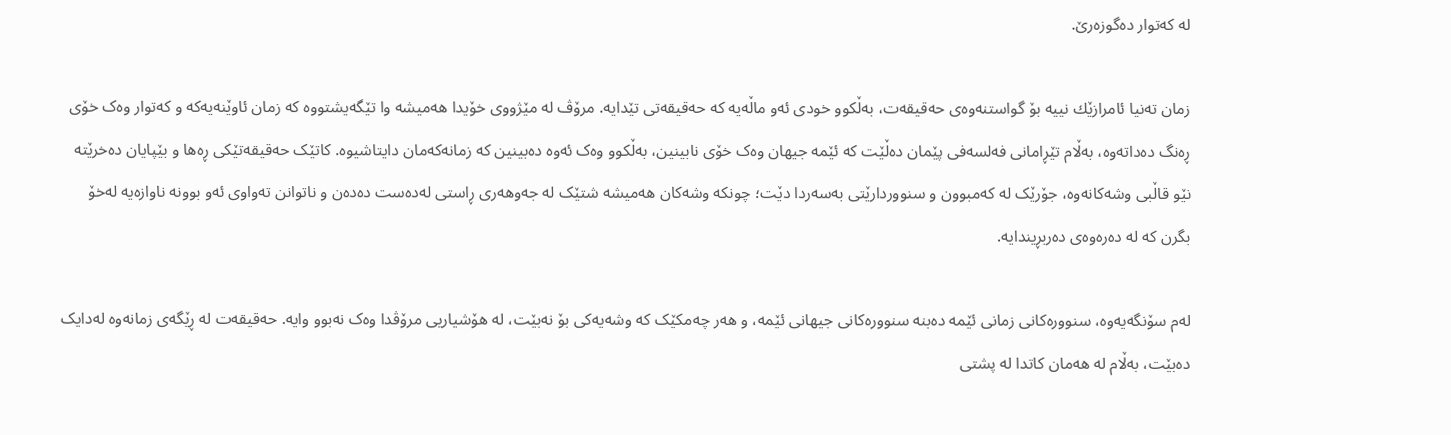لە کەتوار دەگوزەرێ.

زمان تەنیا ئامرازێك نییە بۆ گواستنەوەی حەقیقەت، بەڵکوو خودی ئەو ماڵەیە کە حەقیقەتی تێدایە. مرۆڤ لە مێژووی خۆیدا هەمیشە وا تێگەیشتووە کە زمان ئاوێنەیەکە و کەتوار وەک خۆی ڕەنگ دەداتەوە، بەڵام تێڕامانی فەلسەفی پێمان دەڵێت کە ئێمە جیهان وەک خۆی نابینین، بەڵکوو وەک ئەوە دەبینین کە زمانەکەمان دایتاشیوە. کاتێک حەقیقەتێکی ڕەها و بێپایان دەخرێتە نێو قاڵبی وشەکانەوە، جۆرێک لە کەمبوون و سنووردارێتی بەسەردا دێت؛ چونکە وشەکان هەمیشە شتێک لە جەوهەری ڕاستی لەدەست دەدەن و ناتوانن تەواوی ئەو بوونە ناوازەیە لەخۆ بگرن کە لە دەرەوەی دەربڕیندایە.

لەم سۆنگەیەوە، سنوورەکانی زمانی ئێمە دەبنە سنوورەکانی جیهانی ئێمە، و هەر چەمکێک کە وشەیەکی بۆ نەبێت، لە هۆشیاریی مرۆڤدا وەک نەبوو وایە. حەقیقەت لە ڕێگەی زمانەوە لەدایک دەبێت، بەڵام لە هەمان کاتدا لە پشتی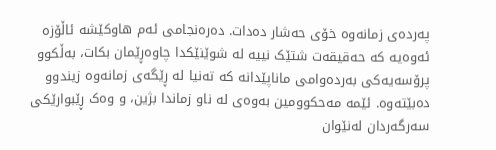پەردەی زمانەوە خۆی حەشار دەدات. دەرەنجامی ئەم هاوکێشە ئاڵۆزە ئەوەیە کە حەقیقەت شتێک نییە لە شوێنێکدا چاوەڕێمان بکات، بەڵکوو پرۆسەیەکی بەردەوامی ماناپێدانە کە تەنیا لە ڕێگەی زمانەوە زیندوو دەبێتەوە. ئێمە مەحکوومین بەوەی لە ناو زماندا بژین، و وەک ڕێبوارێکی سەرگەردان لەنێوان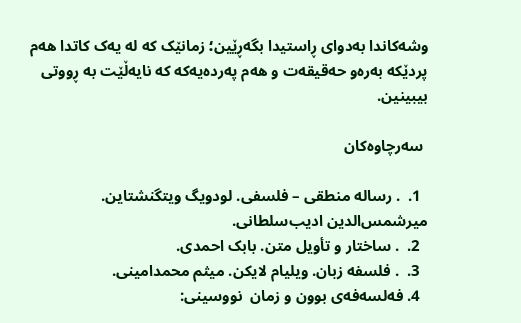وشەکاندا بەدوای ڕاستیدا بگەڕێین؛ زمانێک کە لە یەک کاتدا هەم پردێکە بەرەو حەقیقەت و هەم پەردەیەکە کە نایەڵێت بە ڕووتی بیبینین.

 سەرچاوەکان

  1.  . رساله منطقی – فلسفی. لودویگ ویتگنشتاین. میرشمس‌الدین ادیب‌سلطانی.
  2.  . ساختار و تأویل متن. بابک احمدی.
  3.  . فلسفه زبان. ویلیام لایکن. میثم محمدامینی.
  4. فەلسەفەی بوون و زمان  نووسینی: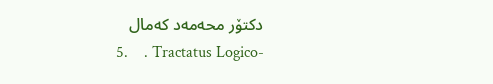دکتۆر محەمەد کەمال
  5.    . Tractatus Logico-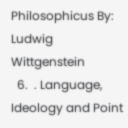Philosophicus By: Ludwig Wittgenstein
  6.  . Language, Ideology and Point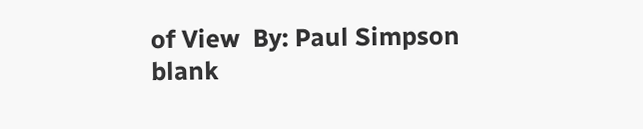of View  By: Paul Simpson
blank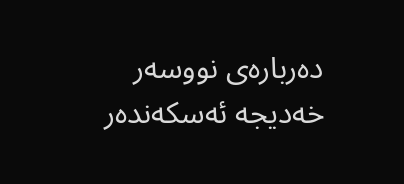دەربارەی نووسەر
خەدیجە ئەسکەندەر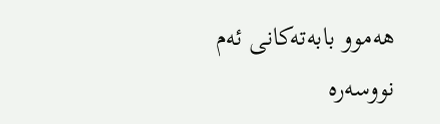هەموو بابەتەکانی ئەم نووسەرە